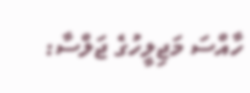ހާއްސަ މަޖިލީހުގެ ޖަލްސާ: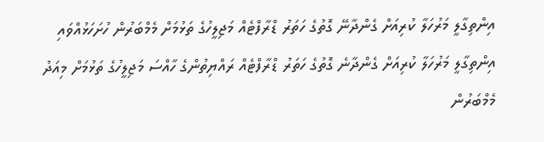އިންތިގާލީ މަރުހަލާ ކުރިއަށް ގެންދާނޭ ގޮތުގެ ހަތަރު ޑްރާފްޓެއް މަޖިލީހުގެ ތަޅުމަށް މެމްބަރުން ހުށަހަޅުއްވައި
އިންތިގާލީ މަރުހަލާ ކުރިއަށް ގެންދާނެ ގޮތުގެ ހަތަރު ޑްރާފްޓެއް ރައްޔިތުންގެ ހާއްސަ މަޖިލީހުގެ ތަޅުމަށް މިއަދު މެމްބަރުން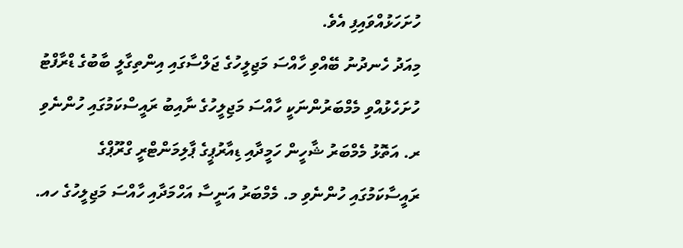ހުށަހަޅުއްވައިފި އެވެ.
މިއަދު ހެނދުނު ބޭއްވި ހާއްސަ މަޖިލީހުގެ ޖަލްސާގައި އިންތިގާލީ ބާބުގެ ޑްރާފްޓު ހުށަހެޅުއްވި މެމްބަރުންނަކީ ހާއްސަ މަޖިލީހުގެ ނާއިބު ރައީސްކަމުގައި ހުންނެވި ރ. އަތޮޅު މެމްބަރު ޝާހީން ހަމީދާއި ޑިއާރުޕީގެ ޕާލިމަންޓްރީ ގްރޫޕްގެ ރައީސާކަމުގައި ހުންނެވި މ. މެމްބަރު އަނީސާ އަހްމަދާއި ހާއްސަ މަޖިލީހުގެ ހއ.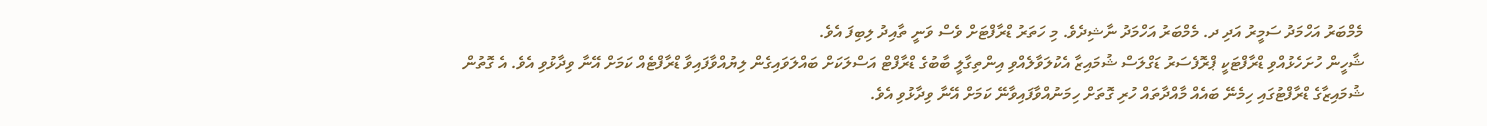މެމްބަރު އަހްމަދު ސަމީރު އަދި ދ. މެމްބަރު އަހްމަދު ނާޝިދެވެ. މި ހަތަރު ޑްރާފްޓަށް ވެސް ވަނީ ތާއިދު ލިބިފަ އެވެ.
ޝާހީން ހުށަހެޅުއްވި ޑްރާފްޓަކީ ޕްރޮފެސަރު ޑަގްލަސް ޝުމައިޒާ އެކުލަވާލެއްވި އިންތިގާލީ ބާބުގެ ޑްރާފްޓް އަސްލަކަށް ބައްލަވައިގެން ލިޔުއްވާފައިވާ ޑްރާފްޓެއް ކަމަށް އޭނާ ވިދާޅުވި އެވެ. އެ ގޮތުން ޝުމައިޒާގެ ޑްރާފްޓުގައި ހިމެނޭ ބައެއް މާއްދާތައް ހުރި ގޮތަށް ހިމަނުއްވާފައިވާނޭ ކަމަށް އޭނާ ވިދާޅުވި އެވެ.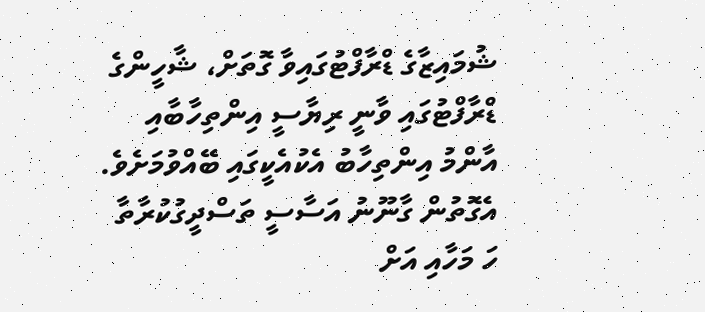ޝުމައިޒާގެ ޑްރާފްޓުގައިވާ ގޮތަށް، ޝާހީންގެ ޑްރާފްޓުގައި ވާނީ ރިޔާސީ އިންތިހާބާއި އާންމު އިންތިހާބު އެކުއެކީގައި ބޭއްވުމަށެވެ. އެގޮތުން ގާނޫނު އަސާސީ ތަސްދީގުކުރާތާ ހަ މަހާއި އަށް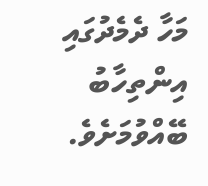މަހާ ދެމެދުގައި އިންތިހާބު ބޭއްވުމަށެވެ.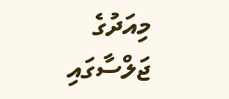މިއަދުގެ ޖަލްސާގައި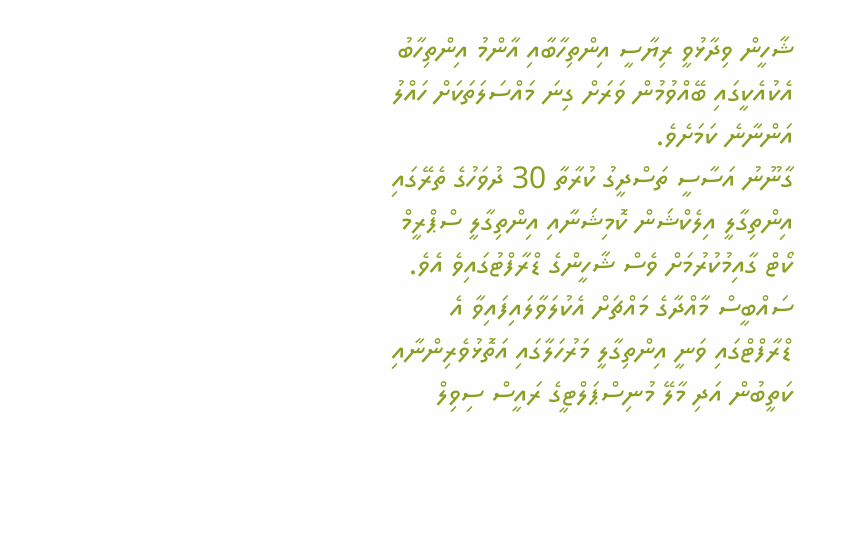ޝާހީން ވިދާޅުވީ ރިޔާސީ އިންތިހާބާއި އާންމު އިންތިހާބު އެކުއެކީގައި ބޭއްވުމުން ވަރަށް ގިނަ މައްސަލަތަކަށް ހައްލު އަންނާނެ ކަމަށެވެ.
ގާނޫނު އަސާސީ ތަސްދީގު ކުރާތާ 30 ދުވަހުގެ ތެރޭގައި އިންތިގާލީ އިލެކްޝަން ކޮމިޝަނާއި އިންތިގާލީ ސްޕްރީމް ކޯޓް ގާއިމުކުރުމަށް ވެސް ޝާހީންގެ ޑްރާފްޓުގައިވެ އެވެ. ސައްބީސް މާއްދާގެ މައްޗަށް އެކުލަވާލައިފައިވާ އެ ޑްރާފްޓްގައި ވަނީ އިންތިގާލީ މަރުހަލާގައި އަތޮޅުވެރިންނާއި ކަތީބުން އަދި މާލޭ މުނިސްޕަލްޓީގެ ރައީސް ސިވިލް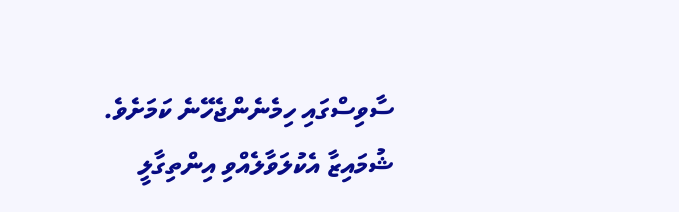ސާވިސްގައި ހިމެނެންޖެހޭނެ ކަމަށެވެ.
ޝުމައިޒާ އެކުލަވާލެއްވި އިންތިގާލީ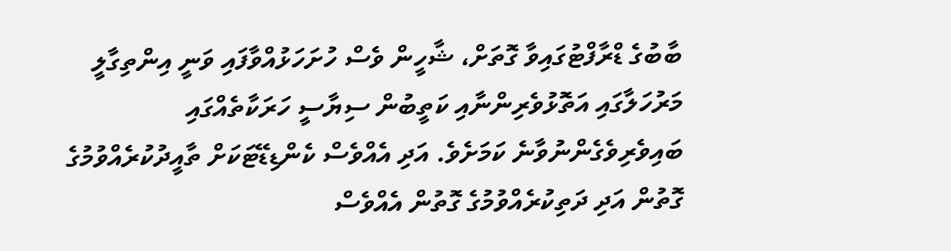ބާބުގެ ޑްރާފްޓުގައިވާ ގޮތަށް، ޝާހީން ވެސް ހުށަހަޅުއްވާފައި ވަނީ އިންތިގާލީ މަރުހަލާގައި އަތޮޅުވެރިންނާއި ކަތީބުން ސިޔާސީ ހަރަކާތެއްގައި ބައިވެރިވެގެންނުވާނެ ކަމަށެވެ. އަދި އެއްވެސް ކެންޑިޑޭޓަކަށް ތާއީދުކުރެއްވުމުގެ ގޮތުން އަދި ދަތިކުރެއްވުމުގެ ގޮތުން އެއްވެސް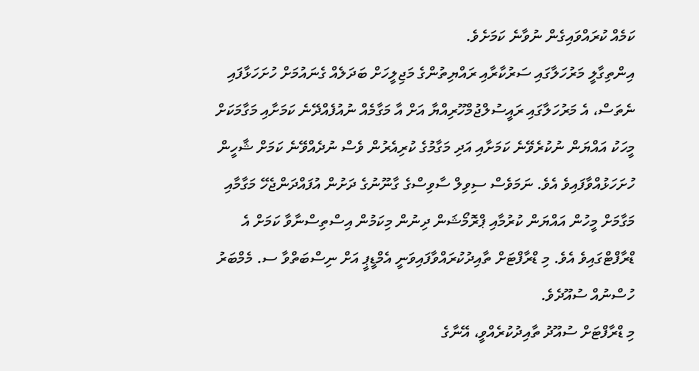ކަމެއް ކުރައްވައިގެން ނުވާނެ ކަމަށެވެ.
އިންތިގާލީ މަރުހަލާގައި ސަރުކާރާއި ރައްޔިތުންގެ މަޖިލީހަށް ބަދަލެއް ގެނައުމަށް ހުށަހަޅާފައި ނެތަސް، އެ މަރުހަލާގައި ރައީސުލްޖުމްހޫރިއްޔާ އަށް އާ މަގާމެއް ނުއުފެއްދޭނެ ކަމަށާއި މަގާމަކަށް މީހަކު އައްޔަން ނުކުރެވޭނެ ކަމަށާއި އަދި މަގާމުގެ ކުރިއެރުން ވެސް ނުދެއްވޭނެ ކަމަށް ޝާހީން ހުށަހަޅުއްވާފައިވެ އެވެ. ނަމަވެސް ސިވިލް ސާވިސްގެ ގާނޫނުގެ ދަށުން އުފައްދަންޖެހޭ މަގާމާއި މަގާމަށް މީހުން އައްޔަން ކުރުމާއި ޕްރޮމޯޝަން ދިނުން މިކަމުން އިސްތިސްނާވާ ކަމަށް އެ ޑްރާފްޓްގައިވެ އެވެ. މި ޑްރާފްޓަށް ތާއިދުކުރައްވާފައިވަނީ އެމްޑީޕީ އަށް ނިސްބަތްވާ ސ. މެމްބަރު ހުސްނުއް ސުއޫދެވެ.
މި ޑްރާފްޓަށް ސުއޫދު ތާއިދުކުރެއްވީ، އޭނާގެ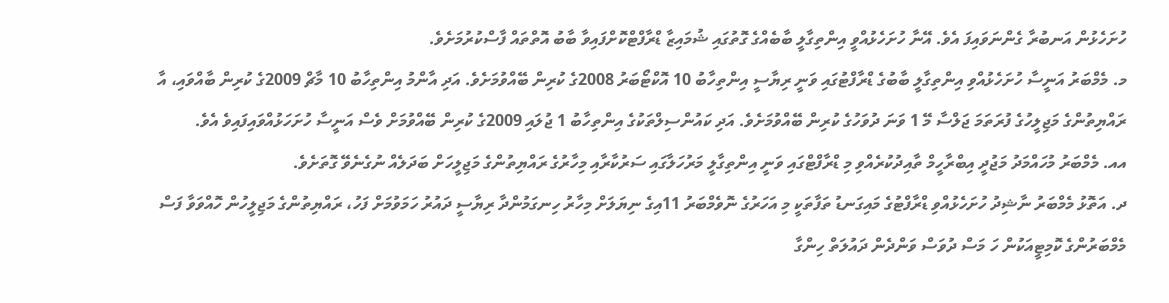ހުށަހެޅުން އަނބުރާ ގެންނަވައިފަ އެވެ. އޭނާ ހުށަހެޅުއްވީ އިންތިގާލީ ބާބެއްގެ ގޮތުގައި ޝުމައިޒާ ޑްރާފްޓްކޮށްފައިވާ ބާބު އޮތްތައް ފާސްކުރުމަށެވެ.
މ. މެމްބަރު އަނީސާ ހުށަހެޅުއްވި އިންތިގާލީ ބާބުގެ ޑްރާފްޓުގައި ވަނީ ރިޔާސީ އިންތިހާބު 10 އޮކްޓޯބަރު 2008ގެ ކުރިން ބޭއްވުމަށެވެ. އަދި އާންމު އިންތިހާބު 10 މާޗް 2009ގެ ކުރިން ބާއްވައި، އާ ރައްޔިތުންގެ މަޖިލީހުގެ ފުރަތަމަ ޖަލްސާ މޭ 1 ވަނަ ދުވަހުގެ ކުރިން ބޭއްވުމަށެވެ. އަދި ކައުންސިލްތަކުގެ އިންތިހާބު 1 ޖުލައި 2009ގެ ކުރިން ބޭއްވުމަށް ވެސް އަނީސާ ހުށަހަޅުއްވައިފައިވެ އެވެ.
އއ. މެމްބަރު މުހައްމަދު މަޖުދީ އިބްރާހީމް ތާއިދުކުރެއްވި މި ޑްރާފްޓްގައި ވަނީ އިންތިގާލީ މަރުހަލާގައި ސަރުކާރާއި މިހާރުގެ ރައްޔިތުންގެ މަޖިލީހަށް ބަދަލެއް ނުގެނެވޭ ގޮތަށެވެ.
ދ. އަތޮޅު މެމްބަރު ނާޝިދު ހުށަހެޅުއްވި ޑްރާފްޓުގެ މައިގަނޑު ތަފާތަކީ މި އަހަރުގެ ނޮވެމްބަރު 11އިގެ ނިޔަލަށް މިހާރު ހިނގަމުންދާ ރިޔާސީ ދައުރު ހަމަވުމަށް ފަހު، ރައްޔިތުންގެ މަޖިލީހުން ހޮއްވަވާ ފަސް މެމްބަރުންގެ ކޮމިޓީއަކުން ހަ މަސް ދުވަސް ވަންދެން ދައުލަތް ހިންގާ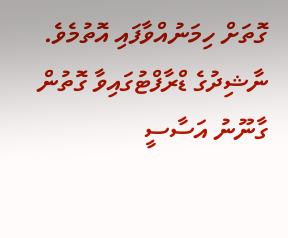ގޮތަށް ހިމަނުއްވާފައި އޮތުމެވެ.
ނާޝިދުގެ ޑްރާފްޓުގައިވާ ގޮތުން ގާނޫނު އަސާސީ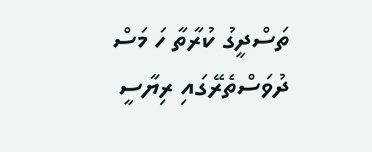ތަސްދީގު ކުރާތާ ހަ މަސް ދުވަސްތެރޭގައި ރިޔާސީ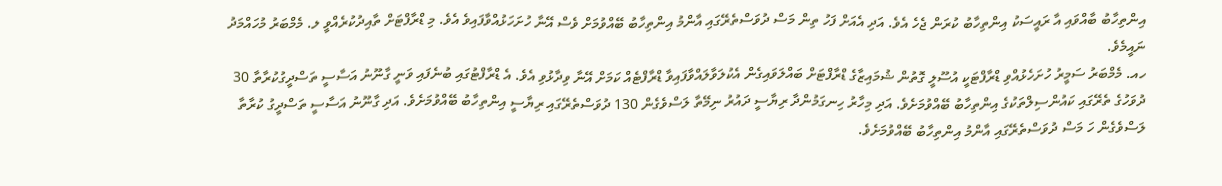އިންތިހާބު ބާއްވައި އާ ރައީސަކު އިންތިހާބު ކުރަން ޖެހެ އެވެ. އަދި އެއަށް ފަހު ތިން މަސް ދުވަސްތެރޭގައި އާންމު އިންތިހާބު ބޭއްވުމަށް ވެސް އޭނާ ހުށަހަޅުއްވާފައިވެ އެވެ. މި ޑްރާފްޓަށް ތާއިދުކުރެއްވީ ލ. މެމްބަރު މުހައްމަދު ނައީމެވެ.
ހއ. މެމްބަރު ސަމީރު ހުށަހެޅުއްވި ޑްރާފްޓަކީ އުސޫލީ ގޮތުން ޝުމައިޒާގެ ޑްރާފްޓަށް ބައްލަވައިގެން އެކުލަވާލައްވާފައިވާ ޑްރާފްޓެއް ކަމަށް އޭނާ ވިދާޅުވި އެވެ. އެ ޑްރާފްޓުގައި ބުނެފައި ވަނީ ގާނޫނު އަސާސީ ތަސްދީގުކުރާތާ 30 ދުވަހުގެ ތެރޭގައި ކައުންސިލްތަކުގެ އިންތިހާބު ބޭއްވުމަށެވެ. އަދި މިހާރު ހިނގަމުންދާ ރިޔާސީ ދައުރު ނިމޭތާ ލަސްވެގެން 130 ދުވަސްތެރޭގައި ރިޔާސީ އިންތިހާބު ބޭއްވުމަށެވެ. އަދި ގާނޫނު އަސާސީ ތަސްދީގު ކުރާތާ ލަސްވެގެން ހަ މަސް ދުވަސްތެރޭގައި އާންމު އިންތިހާބު ބޭއްވުމަށެވެ.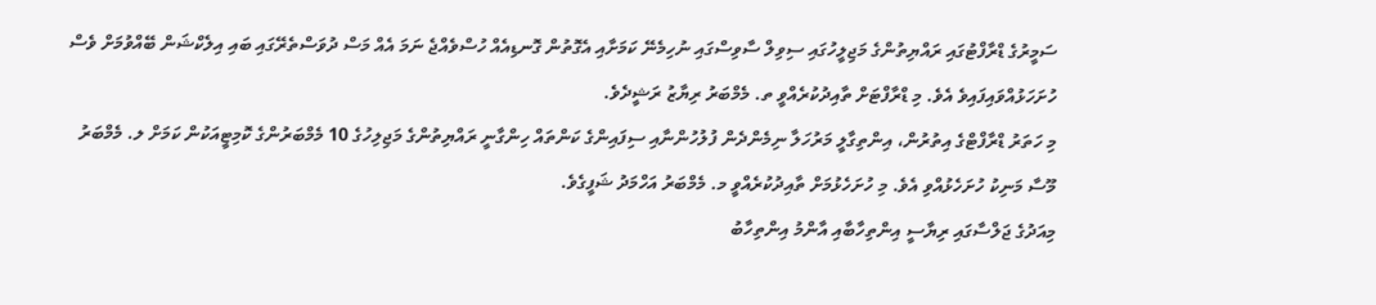ސަމީރުގެ ޑްރާފްޓުގައި ރައްޔިތުންގެ މަޖިލީހުގައި ސިވިލް ސާވިސްގައި ނުހިމެނޭ ކަމަށާއި އެގޮތުން ގޮނޑިއެއް ހުސްވެއްޖެ ނަމަ އެއް މަސް ދުވަސްތެރޭގައި ބައި އިލެކްޝަން ބޭއްވުމަށް ވެސް ހުށަހަޅުއްވައިފައިވެ އެވެ. މި ޑްރާފްޓަށް ތާއިދުކުރެއްވީ ތ. މެމްބަރު ރިޔާޒު ރަޝީދެވެ.
މި ހަތަރު ޑްރާފްޓްގެ އިތުރުން، އިންތިގާލީ މަރުހަލާ ނިމެންދެން ފުލުހުންނާއި ސިފައިންގެ ކަންތައް ހިންގާނީ ރައްޔިތުންގެ މަޖިލިހުގެ 10 މެމްބަރުންގެ ކޮމިޓީއަކުން ކަމަށް ލ. މެމްބަރު މޫސާ މަނިކު ހުށަހެޅުއްވި އެވެ. މި ހުށަހެޅުމަށް ތާއިދުކުރެއްވީ މ. މެމްބަރު އަހްމަދު ޝަފީގެވެ.
މިއަދުގެ ޖަލްސާގައި ރިޔާސީ އިންތިހާބާއި އާންމު އިންތިހާބު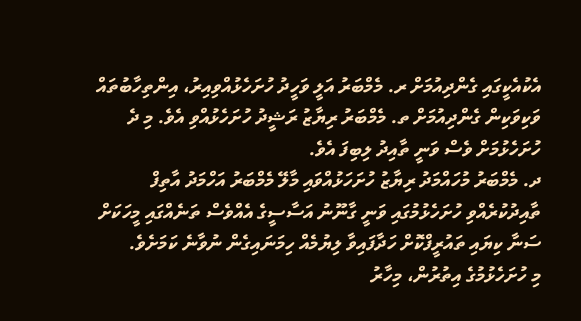އެކުއެކީގައި ގެންދިއުމަށް ރ. މެމްބަރު އަލީ ވަހީދު ހުށަހެޅުއްވިއިރު، އިންތިހާބުތައް ވަކިވަކިން ގެންދިއުމަށް ތ. މެމްބަރު ރިޔާޒު ރަޝީދު ހުށަހެޅުއްވި އެވެ. މި ދެ ހުށަހެޅުމަށް ވެސް ވަނީ ތާއިދު ލިބިފަ އެވެ.
ދ. މެމްބަރު މުހައްމަދު ރިޔާޒު ހުށަހަޅުއްވައި މާލޭ މެމްބަރު އަހްމަދު އާތިފް ތާއިދުކުރެއްވި ހުށަހެޅުމުގައި ވަނީ ގާނޫނު އަސާސީގެ އެއްވެސް ތަނެއްގައި މީހަކަށް ސަނާ ކިޔައި ތައުރީފްކޮށް ހަދާފައިވާ ލިޔުމެއް ހިމަނައިގެން ނުވާނެ ކަމަށެވެ.
މި ހުށަހެޅުމުގެ އިތުރުން، މިހާރު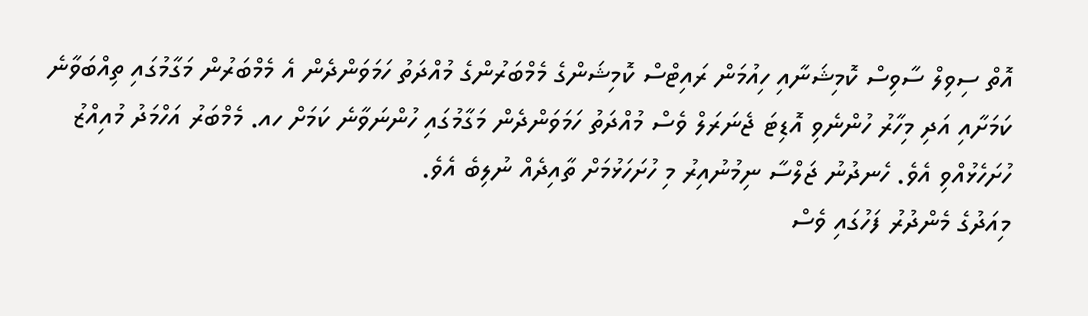އޮތް ސިވިލް ސާވިސް ކޮމިޝަނާއި ހިއުމަން ރައިޓްސް ކޮމިޝަންގެ މެމްބަރުންގެ މުއްދަތު ހަމަވަންދެން އެ މެމްބަރުން މަގާމުގައި ތިއްބަވާނެ ކަމަށާއި އަދި މިހާރު ހުންނެވި އޮޑިޓަ ޖެނަރަލް ވެސް މުއްދަތު ހަމަވަންދެން މަގާމުގައި ހުންނަވާނެ ކަމަށް ހއ. މެމްބަރު އަހްމަދު މުއިއްޒު ހުށަހެޅުއްވި އެވެ. ހެނދުނު ޖަލްސާ ނިމުނުއިރު މި ހުށަހަޅުމަށް ތާއިދެއް ނުލިބެ އެވެ.
މިއަދުގެ މެންދުރު ފަހުގައި ވެސް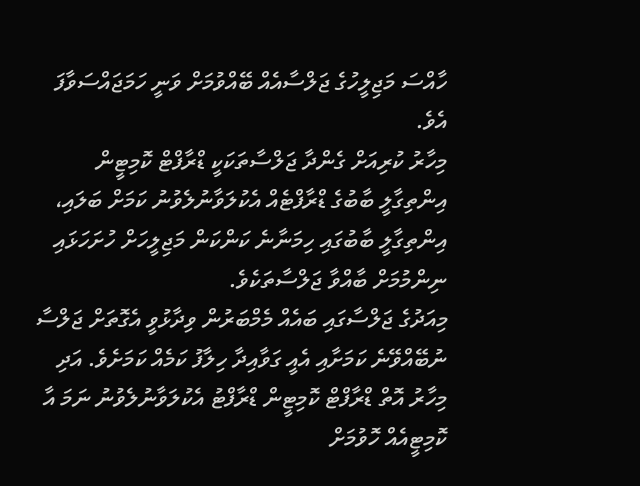ހާއްސަ މަޖިލީހުގެ ޖަލްސާއެއް ބޭއްވުމަށް ވަނީ ހަމަޖައްސަވާފަ އެވެ.
މިހާރު ކުރިއަށް ގެންދާ ޖަލްސާތަކަކީ ޑްރާފްޓް ކޮމިޓީން އިންތިގާލީ ބާބުގެ ޑްރާފްޓެއް އެކުލަވާނުލެވުނު ކަމަށް ބަލައި، އިންތިގާލީ ބާބުގައި ހިމަނާނެ ކަންކަން މަޖިލީހަށް ހުށަހަޅައި ނިންމުމަށް ބާއްވާ ޖަލްސާތަކެވެ.
މިއަދުގެ ޖަލްސާގައި ބައެއް މެމްބަރުން ވިދާޅުވީ އެގޮތަށް ޖަލްސާ ނުބޭއްވޭނެ ކަމަށާއި އެއީ ގަވާއިދާ ހިލާފު ކަމެއް ކަމަށެވެ. އަދި މިހާރު އޮތް ޑްރާފްޓް ކޮމިޓީން ޑްރާފްޓު އެކުލަވާނުލެވުނު ނަމަ އާ ކޮމިޓީއެއް ހޮވުމަށް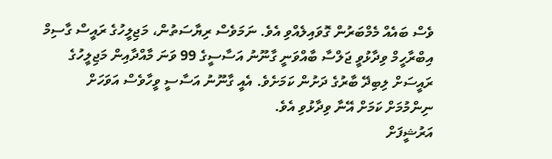ވެސް ބައެއް މެމްބަރުން ގޮވައިލެއްވި އެވެ. ނަމަވެސް ރިޔާސަތުން، މަޖިލީހުގެ ރައީސް ގާސިމް އިބްރާހީމް ވިދާޅުވީ ޖަލްސާ ބާއްވަނީ ގާނޫނު އަސާސީގެ 99 ވަނަ މާއްދާއިން މަޖިލީހުގެ ރައީސަށް ލިބިދޭ ބާރުގެ ދަށުން ކަމަށެވެ. އެއީ ގާނޫނު އަސާސީ ވީހާވެސް އަވަހަށް ނިންމުމަށް ކަމަށް އޭނާ ވިދާޅުވި އެވެ.
އަރުޝީފަށް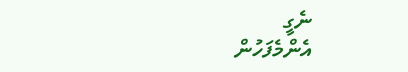ނެގީ
އެންމެފަހުން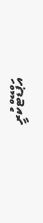އަޕްޑޭޓްކުރީ